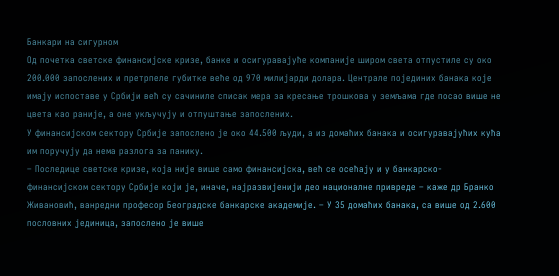Банкари на сигурном
Од почетка светске финансијске кризе, банке и осигуравајуће компаније широм света отпустиле су око 200.000 запослених и претрпеле губитке веће од 970 милијарди долара. Централе појединих банака које имају испоставе у Србији већ су сачиниле списак мера за кресање трошкова у земљама где посао више не цвета као раније, а оне укључују и отпуштање запослених.
У финансијском сектору Србије запослено је око 44.500 људи, а из домаћих банака и осигуравајућих кућа им поручују да нема разлога за панику.
– Последице светске кризе, која није више само финансијска, већ се осећају и у банкарско-финансијском сектору Србије који је, иначе, најразвијенији део националне привреде – каже др Бранко Живановић, ванредни професор Београдске банкарске академије. – У 35 домаћих банака, са више од 2.600 пословних јединица, запослено је више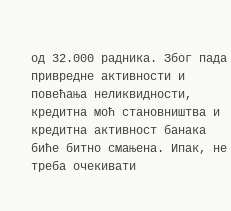од 32.000 радника. Због пада привредне активности и повећања неликвидности, кредитна моћ становништва и кредитна активност банака биће битно смањена. Ипак, не треба очекивати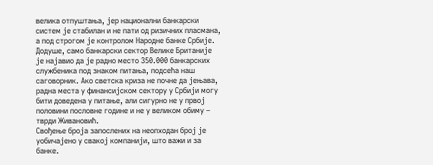велика отпуштања, јер национални банкарски систем је стабилан и не пати од ризичних пласмана, а под строгом је контролом Народне банке Србије.
Додуше, само банкарски сектор Велике Британије је најавио да је радно место 350.000 банкарских службеника под знаком питања, подсећа наш саговорник. Ако светска криза не почне да јењава, радна места у финансијском сектору у Србији могу бити доведена у питање, али сигурно не у првој половини пословне године и не у великом обиму – тврди Живановић.
Свођење броја запослених на неопходан број је уобичајено у свакој компанији, што важи и за банке.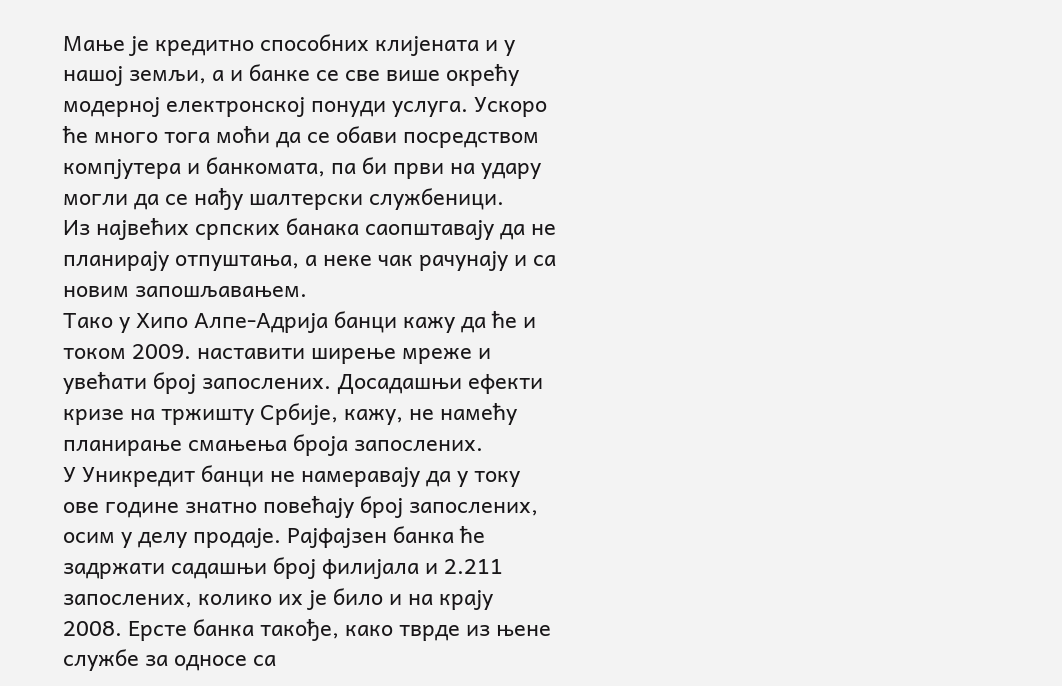Мање је кредитно способних клијената и у нашој земљи, а и банке се све више окрећу модерној електронској понуди услуга. Ускоро ће много тога моћи да се обави посредством компјутера и банкомата, па би први на удару могли да се нађу шалтерски службеници.
Из највећих српских банака саопштавају да не планирају отпуштања, а неке чак рачунају и са новим запошљавањем.
Тако у Хипо Алпе-Адрија банци кажу да ће и током 2009. наставити ширење мреже и увећати број запослених. Досадашњи ефекти кризе на тржишту Србије, кажу, не намећу планирање смањења броја запослених.
У Уникредит банци не намеравају да у току ове године знатно повећају број запослених, осим у делу продаје. Рајфајзен банка ће задржати садашњи број филијала и 2.211 запослених, колико их је било и на крају 2008. Ерсте банка такође, како тврде из њене службе за односе са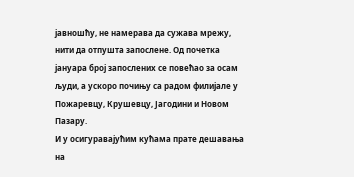јавношћу, не намерава да сужава мрежу, нити да отпушта запослене. Од почетка јануара број запослених се повећао за осам људи, а ускоро почињу са радом филијале у Пожаревцу, Крушевцу, Јагодини и Новом Пазару.
И у осигуравајућим кућама прате дешавања на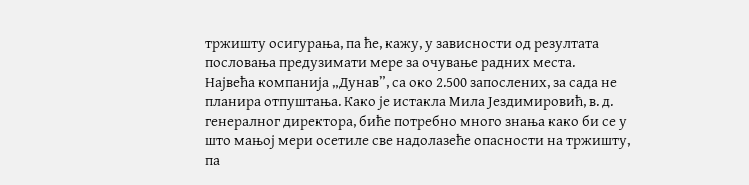тржишту осигурања, па ће, кажу, у зависности од резултата пословања предузимати мере за очување радних места.
Највећа компанија „Дунав”, са око 2.500 запослених, за сада не планира отпуштања. Како је истакла Мила Јездимировић, в. д. генералног директора, биће потребно много знања како би се у што мањој мери осетиле све надолазеће опасности на тржишту, па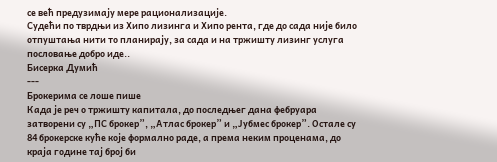се већ предузимају мере рационализације.
Судећи по тврдњи из Хипо лизинга и Хипо рента, где до сада није било отпуштања нити то планирају, за сада и на тржишту лизинг услуга пословање добро иде..
Бисерка Думић
---
Брокерима се лоше пише
Када је реч о тржишту капитала, до последњег дана фебруара затворени су „ПС брокер”, „Атлас брокер” и „Јубмес брокер”. Остале су 84 брокерске куће које формално раде, а према неким проценама, до краја године тај број би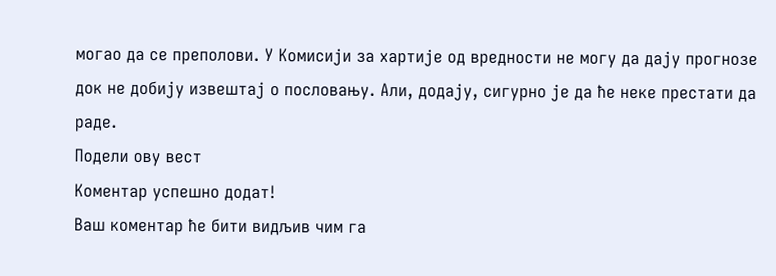могао да се преполови. У Комисији за хартије од вредности не могу да дају прогнозе док не добију извештај о пословању. Али, додају, сигурно је да ће неке престати да раде.
Подели ову вест
Комeнтар успeшно додат!
Ваш комeнтар ћe бити видљив чим га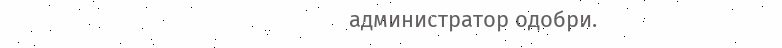администратор одобри.